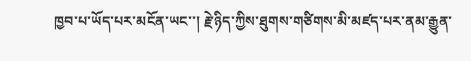ཁྱབ་པ་ཡོད་པར་མངོན་ཡང་་། རྗེ་ཉིད་ཀྱིས་ཐུགས་གཙིགས་མི་མཛད་པར་ནམ་རྒྱུན་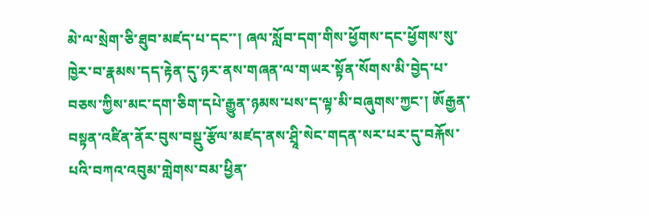མེ་ལ་སྲེག་ཅི་ཐུབ་མཛད་པ་དང་་། ཞལ་སློབ་དག་གིས་ཕྱོགས་དང་ཕྱོགས་སུ་ཁྱེར་བ་རྣམས་དད་རྟེན་དུ་ཉར་ནས་གཞན་ལ་གཡར་སྟོན་སོགས་མི་བྱེད་པ་བཅས་ཀྱིས་མང་དག་ཅིག་དཔེ་རྒྱུན་ཉམས་པས་ད་ལྟ་མི་བཞུགས་ཀྱང་། ཨོརྒྱན་བསྟན་འཛིན་ནོར་བུས་བསྡུ་རྩོལ་མཛད་ནས་ཤྲཱི་སེང་གདན་སར་པར་དུ་བརྐོས་པའི་བཀའ་འབུམ་གླེགས་བམ་ཕྱིན་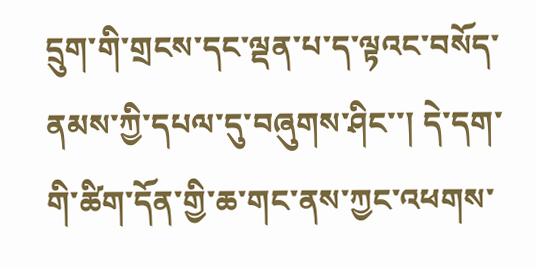དྲུག་གི་གྲངས་དང་ལྡན་པ་ད་ལྟའང་བསོད་ནམས་ཀྱི་དཔལ་དུ་བཞུགས་ཤིང་་། དེ་དག་གི་ཚིག་དོན་གྱི་ཆ་གང་ནས་ཀྱང་འཕགས་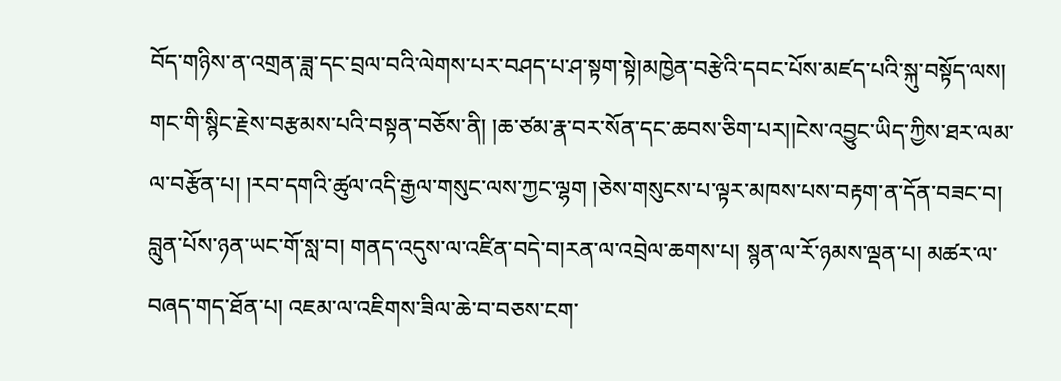བོད་གཉིས་ན་འགྲན་ཟླ་དང་བྲལ་བའི་ལེགས་པར་བཤད་པ་ཤ་སྟག་སྟེ།མཁྱེན་བརྩེའི་དབང་པོས་མཛད་པའི་སྐུ་བསྟོད་ལས། གང་གི་སྙིང་རྗེས་བརྩམས་པའི་བསྟན་བཅོས་ནི། །ཆ་ཙམ་རྣ་བར་སོན་དང་ཆབས་ཅིག་པར།།ངེས་འབྱུང་ཡིད་ཀྱིས་ཐར་ལམ་ལ་བརྩོན་པ། །རབ་དགའི་ཚུལ་འདི་རྒྱལ་གསུང་ལས་ཀྱང་ལྷག །ཅེས་གསུངས་པ་ལྟར་མཁས་པས་བརྟག་ན་དོན་བཟང་བ། བླུན་པོས་ཉན་ཡང་གོ་སླ་བ། གནད་འདུས་ལ་འཛིན་བདེ་བ།རན་ལ་འབྲེལ་ཆགས་པ། སྙན་ལ་རོ་ཉམས་ལྡན་པ། མཚར་ལ་བཞད་གད་ཐོན་པ། འཇམ་ལ་འཇིགས་ཟིལ་ཆེ་བ་བཅས་ངག་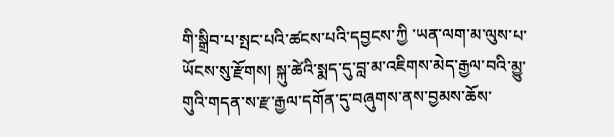གི་སྒྲིབ་པ་སྤང་པའི་ཚངས་པའི་དབྱངས་ཀྱི ་ཡན་ལག་མ་ལུས་པ་ཡོངས་སུ་རྫོགས། སྐུ་ཚེའི་སྨད་དུ་བླ་མ་འཇིགས་མེད་རྒྱལ་བའི་མྱུ་གུའི་གདན་ས་རྫ་རྒྱལ་དགོན་དུ་བཞུགས་ནས་བྱམས་ཆོས་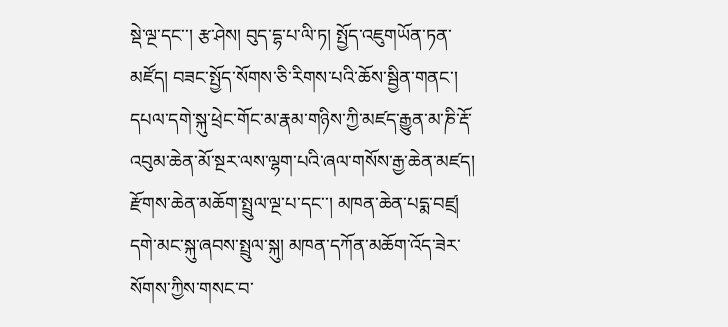སྡེ་ལྔ་དང་་། རྩ་ཤེས། བུད་དྷ་པ་ལི་ཏ། སྤྱོད་འཇུགཡོན་ཏན་མཛོད། བཟང་སྤྱོད་སོགས་ཅི་རིགས་པའི་ཆོས་སྦྱིན་གནང་། དཔལ་དགེ་སྐུ་ཕྲེང་གོང་མ་རྣམ་གཉིས་ཀྱི་མཛད་རྒྱུན་མ་ཎི་རྡོ་འབུམ་ཆེན་མོ་སྔར་ལས་ལྷག་པའི་ཞལ་གསོས་རྒྱ་ཆེན་མཛད། རྫོགས་ཆེན་མཆོག་སྤྲུལ་ལྔ་པ་དང་་། མཁན་ཆེན་པདྨ་བཛྲ། དགེ་མང་སྐུ་ཞབས་སྤྲུལ་སྐུ། མཁན་དཀོན་མཆོག་འོད་ཟེར་སོགས་ཀྱིས་གསང་བ་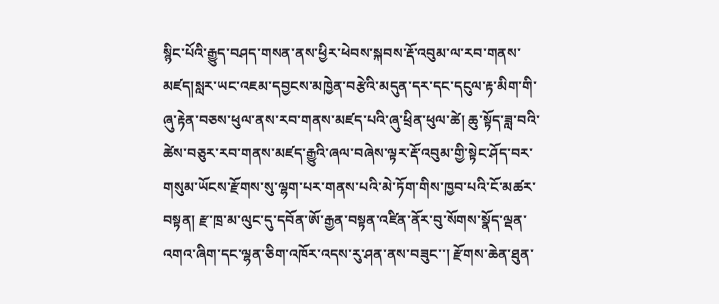སྙིང་པོའི་རྒྱུད་བཤད་གསན་ནས་ཕྱིར་ཕེབས་སྐབས་རྡོ་འབུམ་ལ་རབ་གནས་མཛད།སླར་ཡང་འཇམ་དབྱངས་མཁྱེན་བརྩེའི་མདུན་དར་དང་དངུལ་རྟ་མིག་གི་ཞུ་རྟེན་བཅས་ཕུལ་ནས་རབ་གནས་མཛད་པའི་ཞུ་ཕྲིན་ཕུལ་ཚེ། ཆུ་སྟོད་ཟླ་བའི་ཚེས་བཅུར་རབ་གནས་མཛད་རྒྱུའི་ཞལ་བཞེས་ལྟར་རྡོ་འབུམ་གྱི་སྟེང་ཤོད་བར་གསུམ་ཡོངས་རྫོགས་སུ་ལྷག་པར་གནས་པའི་མེ་ཏོག་གིས་ཁྱབ་པའི་ངོ་མཚར་བསྟན། རྫ་ཁྲ་མ་ལུང་དུ་དབོན་ཨོ་རྒྱན་བསྟན་འཛིན་ནོར་བུ་སོགས་སྣོད་ལྡན་འགའ་ཞིག་དང་ལྷན་ཅིག་འཁོར་འདས་རུ་ཤན་ནས་བཟུང་་། རྫོགས་ཆེན་ཐུན་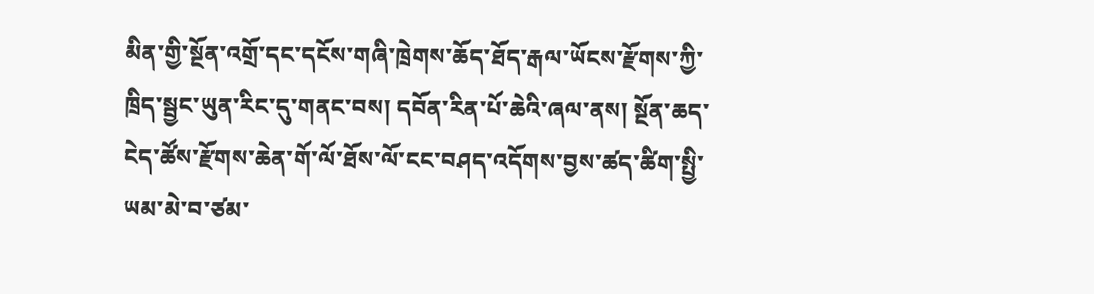མིན་གྱི་སྔོན་འགྲོ་དང་དངོས་གཞི་ཁྲེགས་ཆོད་ཐོད་རྒལ་ཡོངས་རྫོགས་ཀྱི་ཁྲིད་སྦྱང་ཡུན་རིང་དུ་གནང་བས། དབོན་རིན་པོ་ཆེའི་ཞལ་ནས། སྔོན་ཆད་ངེད་ཚོས་རྫོགས་ཆེན་གོ་ལོ་ཐོས་ལོ་ངང་བཤད་འདོགས་བྱས་ཚད་ཚིག་སྤྱི་ཡམ་མེ་བ་ཙམ་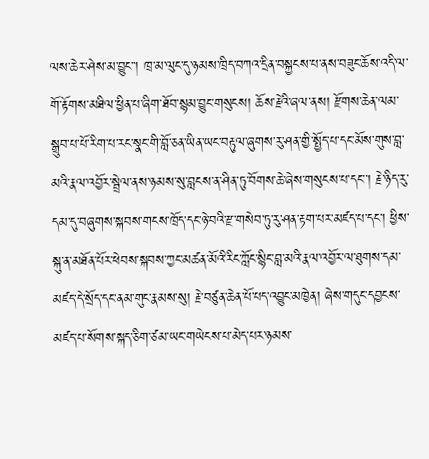ལས་ཆེར་ཤེས་མ་བྱུང་་། ཁྲ་མ་ལུང་དུ་ཉམས་ཁྲིད་བཀའ་དྲིན་བསྐྱངས་པ་ནས་བཟུང་ཆོས་འདི་ལ་གོ་རྟོགས་མཐིལ་ཕྱིན་པ་ཞིག་ཐོབ་སྙམ་བྱུང་གསུངས། ཆོས་རྗེའི་ཞལ་ནས། རྫོགས་ཆེན་ལམ་སྒྲུབ་པ་པོ་རིག་པ་རང་སྣང་གི་བློ་ཅན་ཡིན་ཡང་བརྟུལ་ཞུགས་རུ་ཤན་གྱི་སྤྱོད་པ་དང་མོས་གུས་བླ་མའི་རྣལ་འབྱོར་སྦྲེལ་ནས་ཉམས་སུ་བླངས་ན་ཤིན་ཏུ་བོགས་ཆེ་ཞེས་གསུངས་པ་དང་་། རྗེ་ཉིད་རུ་དམ་དུ་བཞུགས་སྐབས་གངས་ཁྲོད་དང་ཉེ་བའི་རྫ་གསེབ་ཏུ་རུ་ཤན་རྟག་པར་མཛད་པ་དང་། ཕྱིས་སྐུ་ན་མཐོན་པོར་ཕེབས་སྐབས་ཀྱང་མཚན་མོའི་རིང་ཀློང་སྙིང་བླ་མའི་རྣལ་འབྱོར་ལ་ཐུགས་དམ་མཛད་དེ་སྲོད་དང་ནམ་གུང་རྣམས་སུ། རྗེ་བཙུན་ཆེན་པོ་པད་འབྱུང་མཁྱེན། ཞེས་གདུང་དབྱངས་མཛད་པ་སོགས་སྐད་ཅིག་ཙམ་ཡང་གཡེངས་པ་མེད་པར་ཉམས་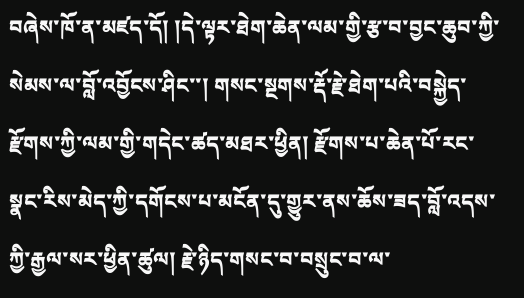བཞེས་ཁོ་ན་མཛད་དོ། །དེ་ལྟར་ཐེག་ཆེན་ལམ་གྱི་རྩ་བ་བྱང་ཆུབ་ཀྱི་སེམས་ལ་བློ་འབྱོངས་ཤིང་་། གསང་སྔགས་རྡོ་རྗེ་ཐེག་པའི་བསྐྱེད་རྫོགས་ཀྱི་ལམ་གྱི་གདེང་ཚད་མཐར་ཕྱིན། རྫོགས་པ་ཆེན་པོ་རང་སྣང་རིས་མེད་ཀྱི་དགོངས་པ་མངོན་དུ་གྱུར་ནས་ཆོས་ཟད་བློ་འདས་ཀྱི་རྒྱལ་སར་ཕྱིན་ཚུལ། རྗེ་ཉིད་གསང་བ་བསྲུང་བ་ལ་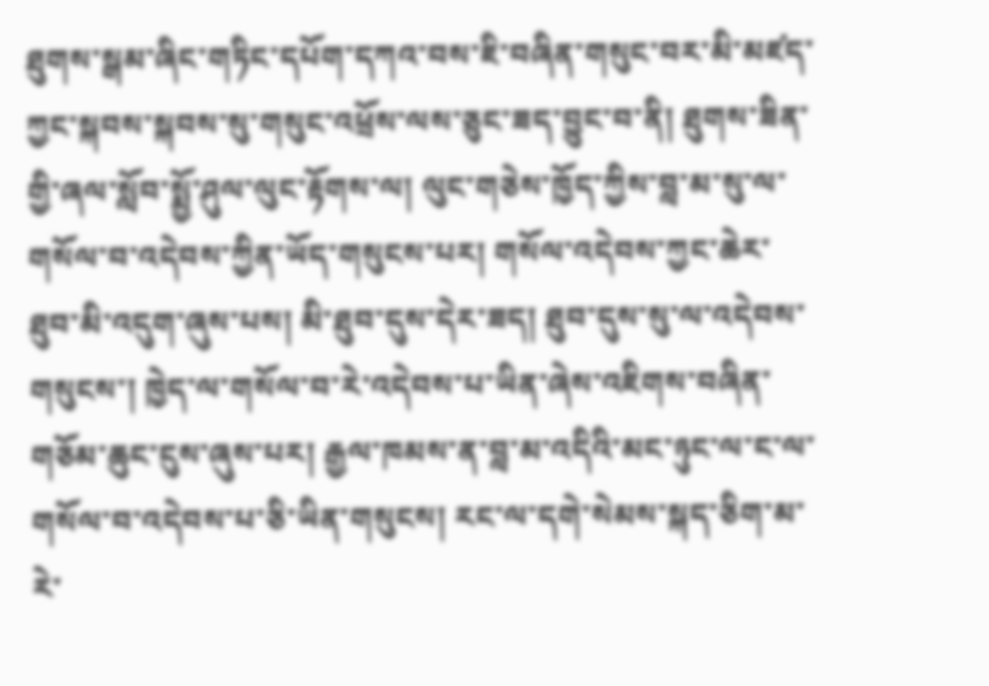ཐུགས་སྒམ་ཞིང་གཏིང་དཔོག་དཀའ་བས་ཇི་བཞིན་གསུང་བར་མི་མཛད་ཀྱང་སྐབས་སྐབས་སུ་གསུང་འཕྲོས་ལས་ཅུང་ཟད་བྱུང་བ་ནི། ཐུགས་ཟིན་གྱི་ཞལ་སློབ་སྨྱོ་ཤུལ་ལུང་རྟོགས་ལ། ལུང་གཅེས་ཁྱོད་ཀྱིས་བླ་མ་སུ་ལ་གསོལ་བ་འདེབས་ཀྱིན་ཡོད་གསུངས་པར། གསོལ་འདེབས་ཀྱང་ཆེར་ཐུབ་མི་འདུག་ཞུས་པས། མི་ཐུབ་དུས་དེར་ཟད། ཐུབ་དུས་སུ་ལ་འདེབས་གསུངས་། ཁྱེད་ལ་གསོལ་བ་རེ་འདེབས་པ་ཡིན་ཞེས་འཇིགས་བཞིན་གཅོམ་ཆུང་ངུས་ཞུས་པར། རྒྱལ་ཁམས་ན་བླ་མ་འདིའི་མང་ཉུང་ལ་ང་ལ་གསོལ་བ་འདེབས་པ་ཅི་ཡིན་གསུངས། རང་ལ་དགེ་སེམས་སྐད་ཅིག་མ་རེ་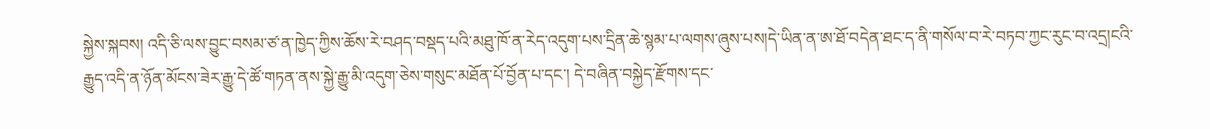སྐྱེས་སྐབས། འདི་ཅི་ལས་བྱུང་བསམ་ཙ་ན་ཁྱེད་ཀྱིས་ཆོས་རེ་བཤད་བསྡད་པའི་མཐུ་ཁོ་ན་རེད་འདུག་པས་དྲིན་ཆེ་སྙམ་པ་ལགས་ཞུས་པས།དེ་ཡིན་ན་ཨ་ཐོ་བདེན་ཐང་ད་ནི་གསོལ་བ་རེ་བཏབ་ཀྱང་རུང་བ་འདྲ།ངའི་རྒྱུད་འདི་ན་ཉོན་མོངས་ཟེར་རྒྱུ་དེ་ཚོ་གཏན་ནས་སྐྱེ་རྒྱུ་མི་འདུག་ཅེས་གསུང་མཐོན་པོ་བྱོན་པ་དང་། དེ་བཞིན་བསྐྱེད་རྫོགས་དང་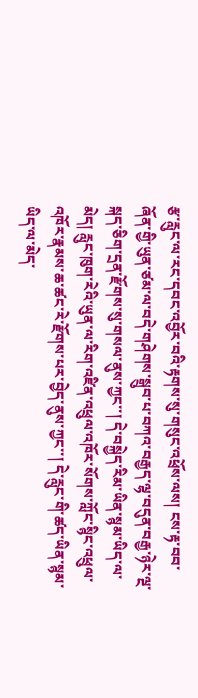རྩ་རླུང་ལ་རང་དབང་འབྱོར་བའི་རྟགས་སུ་གསུང་འཕྲོས་ལས། ངས་རྟ་བབ་ཞོན་གྱི་ཡུན་ཙམ་ལ་བདེ་གཤེགས་སྒྲུབ་པ་བཀའ་བརྒྱད་ལྷ་བདུན་བརྒྱ་ཉེར་ལྔ་སྐད་ཅིག་དྲན་རྫོགས་སུ་གསལ་ནུས་ཀྱང་་། དེ་བསྐྱེད་རིམ་ཡིན་སྙམ་ཡིད་ལ་མེད། རླུང་ཁུག་རེའི་ཡུན་ལ་རིག་འཛིན་འཕྲུལ་འཁོར་སོགས་ཀློང་སྙིང་འཕྲུལ་འཁོར་རྣམས་ཆ་ཚང་རེ་རྫོགས་པར་བྱེད་ནུས་ཀྱང་་། དེ་རླུང་གི་ཚད་ཡིན་སྙམ་ཡིད་ལ་མེད་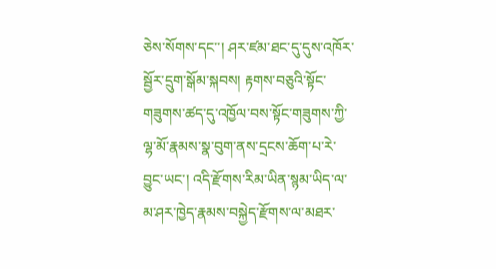ཅེས་སོགས་དང་་། ཤར་ཛམ་ཐང་དུ་དུས་འཁོར་སྦྱོར་དྲུག་སྒོམ་སྐབས། རྟགས་བཅུའི་སྟོང་གཟུགས་ཚད་དུ་འཁྱོལ་བས་སྟོང་གཟུགས་ཀྱི་ལྷ་མོ་རྣམས་སྣ་བུག་ནས་དྲངས་ཆོག་པ་རེ་བྱུང་ཡང་། འདི་རྫོགས་རིམ་ཡིན་སྙམ་ཡིད་ལ་མ་ཤར་ཁྱེད་རྣམས་བསྐྱེད་རྫོགས་ལ་མཐར་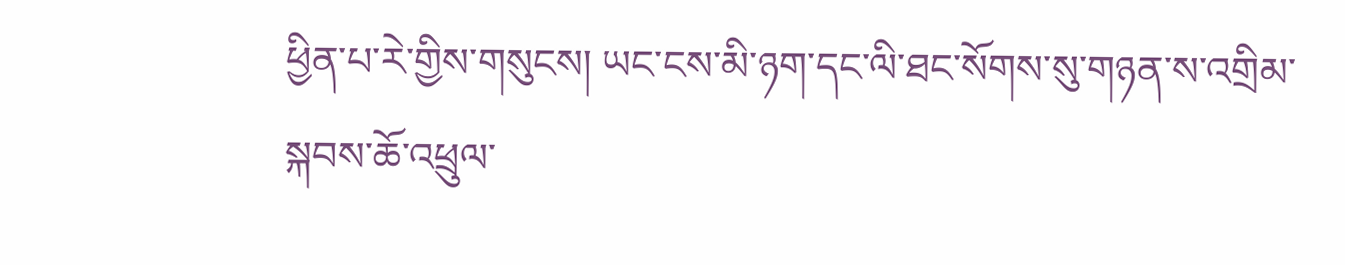ཕྱིན་པ་རེ་གྱིས་གསུངས། ཡང་ངས་མི་ཉག་དང་ལི་ཐང་སོགས་སུ་གཉན་ས་འགྲིམ་སྐབས་ཆོ་འཕྲུལ་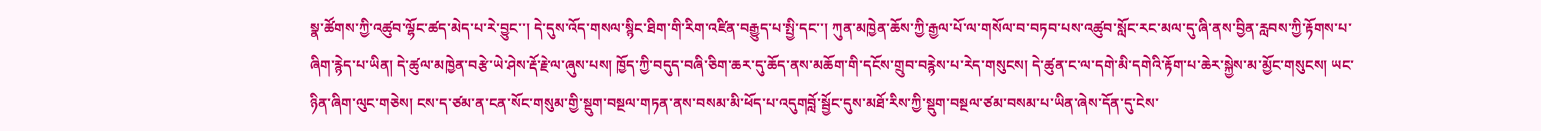སྣ་ཚོགས་ཀྱི་འཚུབ་ལྷོང་ཚད་མེད་པ་རེ་བྱུང་་། དེ་དུས་འོད་གསལ་སྙིང་ཐིག་གི་རིག་འཛིན་བརྒྱུད་པ་སྤྱི་དང་་། ཀུན་མཁྱེན་ཆོས་ཀྱི་རྒྱལ་པོ་ལ་གསོལ་བ་བཏབ་པས་འཚུབ་སློང་རང་མལ་དུ་ཞི་ནས་བྱིན་རླབས་ཀྱི་རྟོགས་པ་ཞིག་རྙེད་པ་ཡིན། དེ་ཚུལ་མཁྱེན་བརྩེ་ཡེ་ཤེས་རྡོ་རྗེ་ལ་ཞུས་པས། ཁྱོད་ཀྱི་བདུད་བཞི་ཅིག་ཆར་དུ་ཆོད་ནས་མཆོག་གི་དངོས་གྲུབ་བརྙེས་པ་རེད་གསུངས། དེ་ཚུན་ང་ལ་དགེ་མི་དགེའི་རྟོག་པ་ཆེར་སྐྱེས་མ་མྱོང་གསུངས། ཡང་ཉིན་ཞིག་ལུང་གཅེས། ངས་ད་ཙམ་ན་ངན་སོང་གསུམ་གྱི་སྡུག་བསྔལ་གཏན་ནས་བསམ་མི་ཕོད་པ་འདུགབློ་སྦྱོང་དུས་མཐོ་རིས་ཀྱི་སྡུག་བསྔལ་ཙམ་བསམ་པ་ཡིན་ཞེས་དོན་དུ་ངེས་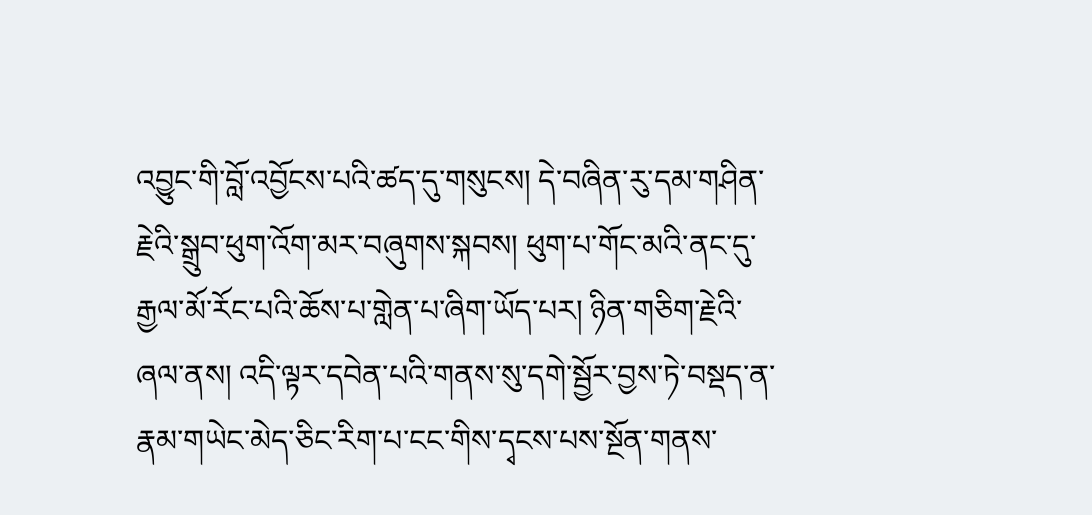འབྱུང་གི་བློ་འབྱོངས་པའི་ཚད་དུ་གསུངས། དེ་བཞིན་རུ་དམ་གཤིན་རྗེའི་སྒྲུབ་ཕུག་འོག་མར་བཞུགས་སྐབས། ཕུག་པ་གོང་མའི་ནང་དུ་རྒྱལ་མོ་རོང་པའི་ཆོས་པ་གླེན་པ་ཞིག་ཡོད་པར། ཉིན་གཅིག་རྗེའི་ཞལ་ནས། འདི་ལྟར་དབེན་པའི་གནས་སུ་དགེ་སྦྱོར་བྱས་ཏེ་བསྡད་ན་རྣམ་གཡེང་མེད་ཅིང་རིག་པ་ངང་གིས་དྭངས་པས་སྔོན་གནས་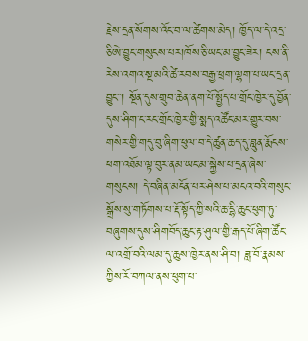རྗེས་དྲན་སོགས་འོང་བ་ལ་ཚེགས་མེད། ཁྱོད་ལ་དེ་འདྲ་ཅིཨེ་བྱུང་གསུངས་པར།ཁོས་ཅི་ཡང་མ་བྱུང་ཟེར། ངས་ནི་རེས་འགའ་སྔ་མའི་ཚེ་རབས་བརྒྱ་ཕྲག་ལྷག་པ་ཡང་དྲན་བྱུང་་། སྔོན་དུས་གྲུབ་ཆེན་ནག་པོ་སྤྱོད་པ་གྲོང་ཁྱེར་དུ་བྱོན་དུས་ཤིག་ང་རང་གྲོང་ཁྱེར་གྱི་སྨད་འཚོང་མར་གྱུར་བས་གསེར་གྱི་གདུ་བུ་ཞིག་ཕུལ་བ་དེ་ཚུན་ཆད་དུ་བླུན་རྨོངས་ཕག་འཐོམ་ལྟ་བུར་ནམ་ཡང་མ་སྐྱེས་པ་དྲན་ཞེས་གསུངས། དེ་བཞིན་མངོན་པར་ཤེས་པ་མངའ་བའི་གསུང་སྒྲོས་སུ་གཏོགས་པ་རྡོ་སྟོད་ཀྱི་སའི་ཆ་དྷི་ཆུང་ཕུག་ཏུ་བཞུགས་དུས་ཤིགབོད་ཆུང་རྟ་ཤུལ་གྱི་རྒད་པོ་ཞིག་ཚོང་ལ་འགྲོ་བའི་ལམ་དུ་ཆུས་ཁྱེར་ནས་ཤི་བ། ཟླ་བོ་རྣམས་ཀྱིས་རོ་བཀལ་ནས་ཕུག་པ་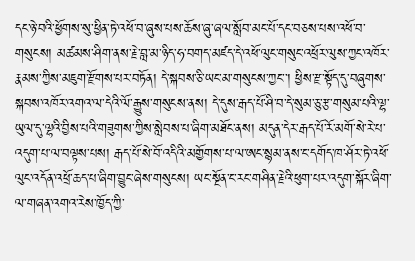དང་ཉེ་བའི་ཕྱོགས་སུ་ཕྱིན་ཏེ་འཕོ་བ་ཞུས་པས་ཆོས་ཞུ་ཞལ་སློབ་མང་པོ་དང་བཅས་པས་འཕོ་བ་གསུངས། མཚམས་ཤིག་ནས་རྗེ་བླ་མ་ཉིད་ཧ་བགད་མཛད་དེ་འཕོ་ལུང་གསུང་འཕྲོར་ལུས་ཀྱང་འཁོར་རྣམས་ཀྱིས་མཇུག་རྫོགས་པར་བཏོན། དེ་སྐབས་ཅི་ཡང་མ་གསུངས་ཀྱང་་། ཕྱིས་རྫ་སྟོད་དུ་བཞུགས་སྐབས་འཁོར་འགའ་ལ་དེའི་ལོ་རྒྱུས་གསུངས་ནས། དེ་དུས་རྒད་པོ་ཤི་བ་དེ་སུམ་ཅུ་རྩ་གསུམ་པའི་ལྷ་ཡུལ་དུ་ལྷའི་བྱིས་པའི་གཟུགས་ཀྱིས་སླེབས་པ་ཞིག་མཐོང་ནས། མདུན་དེར་རྒད་པོ་རོ་མགོ་སེ་རེ་པ་འདུག་པ་ལ་བལྟས་པས། རྒད་པོ་སེ་བོ་འདིའི་མགྱོགས་པ་ལ་ཨང་སྙམ་ནས་ང་དགོད་ཁ་ཤོར་ཏེ་འཕོ་ལུང་འདོན་འཕྲོ་ཆད་པ་ཞིག་བྱུང་ཞེས་གསུངས། ཡང་སྔོན་ང་རང་གཤིན་རྗེའི་ཕུག་པར་འདུག་སྐོར་ཞིག་ལ་གཞན་འགའ་རེས་ཁྱོད་ཀྱི་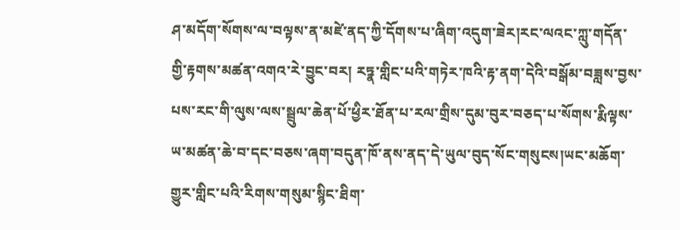ཤ་མདོག་སོགས་ལ་བལྟས་ན་མཛེ་ནད་ཀྱི་དོགས་པ་ཞིག་འདུག་ཟེར།རང་ལའང་ཀླུ་གདོན་གྱི་རྟགས་མཚན་འགའ་རེ་བྱུང་བར། རཏྣ་གླིང་པའི་གཏེར་ཁའི་རྟ་ནག་དེའི་བསྒོམ་བཟླས་བྱས་པས་རང་གི་ལུས་ལས་སྦྲུལ་ཆེན་པོ་ཕྱིར་ཐོན་པ་རལ་གྲིས་དུམ་བུར་བཅད་པ་སོགས་རྨིལྟས་ཡ་མཚན་ཆེ་བ་དང་བཅས་ཞག་བདུན་ཁོ་ནས་ནད་དེ་ཡུལ་བུད་སོང་གསུངས།ཡང་མཆོག་གྱུར་གླིང་པའི་རིགས་གསུམ་སྙིང་ཐིག་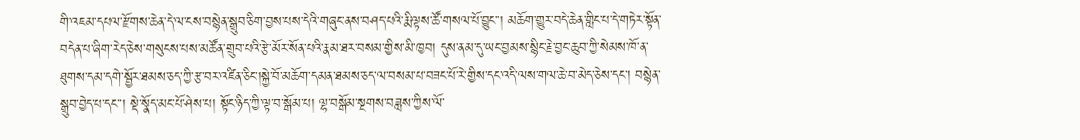གི་འཇམ་དཔལ་རྫོགས་ཆེན་དེ་ལ་ངས་བསྙེན་སྒྲུབ་ཅིག་བྱས་པས་དེའི་གཞུང་ནས་བཤད་པའི་རྨི་ལྟས་ཚོ་གསལ་པོ་བྱུང་་། མཆོག་གྱུར་བདེ་ཆེན་གླིང་པ་དེ་གཏེར་སྟོན་བདེན་པ་ཞིག་རེད་ཅེས་གསུངས་པས་མཚོན་གྲུབ་པའི་རྩེ་མོར་སོན་པའི་རྣམ་ཐར་བསམ་གྱིས་མི་ཁྱབ། དུས་ནམ་དུ་ཡང་བྱམས་སྙིང་རྗེ་བྱང་ཆུབ་ཀྱི་སེམས་ཁོ་ན་ཐུགས་དམ་དགེ་སྦྱོར་ཐམས་ཅད་ཀྱི་རྩ་བར་འཛིན་ཅིང་།སྐྱེ་བོ་མཆོག་དམན་ཐམས་ཅད་ལ་བསམ་པ་བཟང་པོ་རེ་གྱིས་དང་འདི་ལས་གལ་ཆེ་བ་མེད་ཅེས་དང་། བསྙེན་སྒྲུབ་བྱེད་པ་དང་་། སྡེ་སྣོད་མང་པོ་ཤེས་པ། སྟོང་ཉིད་ཀྱི་ལྟ་བ་སྒོམ་པ། ལྷ་བསྒོམ་སྔགས་བཟླས་ཀྱིས་ལོ་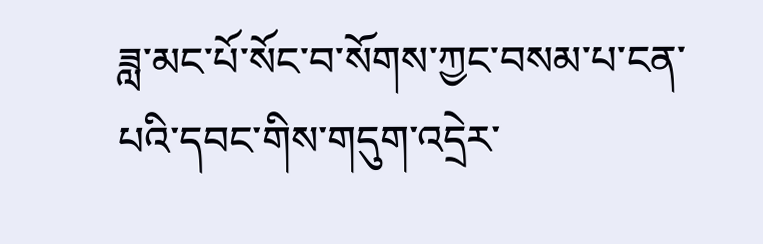ཟླ་མང་པོ་སོང་བ་སོགས་ཀྱང་བསམ་པ་ངན་པའི་དབང་གིས་གདུག་འདྲེར་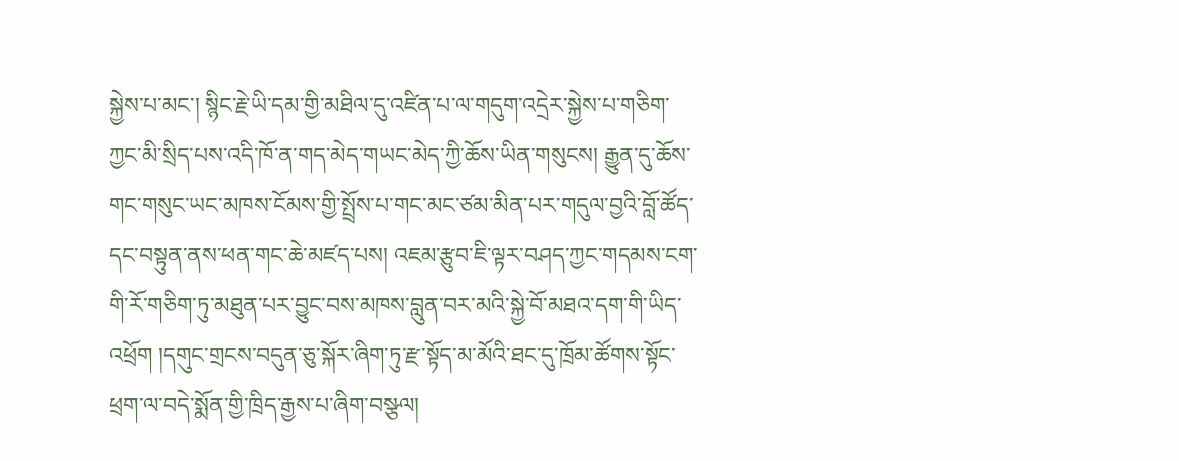སྐྱེས་པ་མང་། སྙིང་རྗེ་ཡི་དམ་གྱི་མཐིལ་དུ་འཛིན་པ་ལ་གདུག་འདྲེར་སྐྱེས་པ་གཅིག་ཀྱང་མི་སྲིད་པས་འདི་ཁོ་ན་གད་མེད་གཡང་མེད་ཀྱི་ཆོས་ཡིན་གསུངས། རྒྱུན་དུ་ཆོས་གང་གསུང་ཡང་མཁས་ངོམས་གྱི་སྤྲོས་པ་གང་མང་ཙམ་མིན་པར་གདུལ་བྱའི་བློ་ཚོད་དང་བསྟུན་ནས་ཕན་གང་ཆེ་མཛད་པས། འཇམ་རྩུབ་ཇི་ལྟར་བཤད་ཀྱང་གདམས་ངག་གི་རོ་གཅིག་ཏུ་མཐུན་པར་བྱུང་བས་མཁས་བླུན་བར་མའི་སྐྱེ་བོ་མཐའ་དག་གི་ཡིད་འཕྲོག །དགུང་གྲངས་བདུན་ཅུ་སྐོར་ཞིག་ཏུ་རྫ་སྟོད་མ་མོའི་ཐང་དུ་ཁྲོམ་ཚོགས་སྟོང་ཕྲག་ལ་བདེ་སྨོན་གྱི་ཁྲིད་རྒྱས་པ་ཞིག་བསྩལ།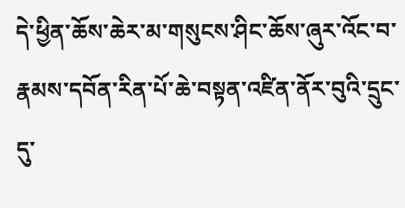དེ་ཕྱིན་ཆོས་ཆེར་མ་གསུངས་ཤིང་ཆོས་ཞུར་འོང་བ་རྣམས་དབོན་རིན་པོ་ཆེ་བསྟན་འཛིན་ནོར་བུའི་དྲུང་དུ་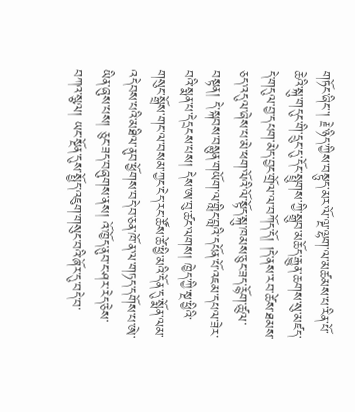གཏོང་ཞིང་་། རྗེ་ཉིད་ཀྱིས་བསྟུད་མར་ལོ་ལྔ་ལྷག་ལ་མཚམས་པ་རིན་པོ་ཆེའི་སྐུ་གདུང་གི་དྲུང་དུ་དོང་སྤྲུགས་ཀྱི་སྒྲུབ་མཆོད་རྒྱུན་ཆགས་སུ་མཛད་དེ་གདུལ་བྱ་དཔག་མེད་བྱང་གྲོལ་ལ་བཀོད་དོ། །དེ་ནས་རབ་ཚེས་ཐམས་ཅད་འདུལ་ཞེས་པ་མེ་ཕག་ལོའི་ལོ་སྟོད་སྐུ་ཁམས་ཅུང་ཟད་རྙོག་ཚུལ་བསྟན། དེ་སྐབས་བསྙུན་གཡོག་ལ་གླིང་བླའི་དཔོན་པོ་འཇམ་དཔལ་ཟེར་བའི་སྨན་པ་དེདྲངས་པས། དེས་ཨ་བུ་ཚང་ལགས། ཁྱེད་ཀྱི་སྔ་ཕྱིའི་གསུང་སྒྲོས་གང་ལ་བསམ་ཀྱང་ངེད་རང་ཚོས་ཚེ་ཕྱི་མའི་དོན་དུ་སྨོན་ལམ་འདེབས་པའི་མཐིལ་ནུབ་ཕྱོགས་བདེ་བ་ཅན་ཁོ་ན་ལ་གཏད་དགོས་པ་ཨེ་ཡིན་ཞུས་པས། ཅུང་ཟད་བཞུགས་ནས། འོ་ཁྱོད་ནུབ་ང་ཤར་རེད་ཅེས་བཀའ་སྩལ། ཡང་སྔོན་དུས་སྤྱོད་འཇུག་གསུང་བའི་ཞོར་དུ་བདེ་བ་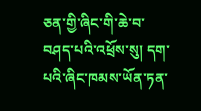ཅན་གྱི་ཞིང་གི་ཆེ་བ་བཤད་པའི་འཕྲོས་སུ། དག་པའི་ཞིང་ཁམས་ཡོན་ཏན་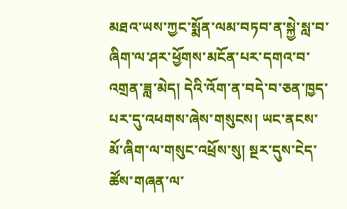མཐའ་ཡས་ཀྱང་སྨོན་ལམ་བཏབ་ན་སྐྱེ་སླ་བ་ཞིག་ལ་ཤར་ཕྱོགས་མངོན་པར་དགའ་བ་འགྲན་ཟླ་མེད། དེའི་འོག་ན་བདེ་བ་ཅན་ཁྱད་པར་དུ་འཕགས་ཞེས་གསུངས། ཡང་ནངས་མོ་ཞིག་ལ་གསུང་འཕྲོས་སུ། སྔར་དུས་ངེད་ཚོས་གཞན་ལ་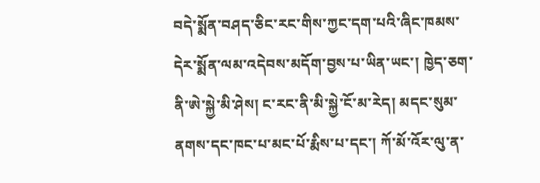བདེ་སྨོན་བཤད་ཅིང་རང་གིས་ཀྱང་དག་པའི་ཞིང་ཁམས་དེར་སྨོན་ལམ་འདེབས་མདོག་བྱས་པ་ཡིན་ཡང་། ཁྱེད་ཅག་ནི་ཨེ་སྐྱེ་མི་ཤེས། ང་རང་ནི་མི་སྐྱེ་ངོ་མ་རེད། མདང་སུམ་ནགས་དང་ཁང་པ་མང་པོ་རྨིས་པ་དང་། ཀོ་མོ་འོར་ལུ་ན་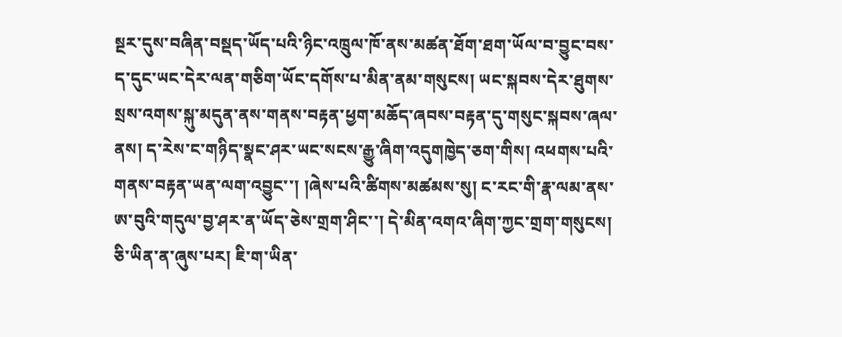སྔར་དུས་བཞིན་བསྡད་ཡོད་པའི་ཉིང་འཁྲུལ་ཁོ་ནས་མཚན་ཐོག་ཐག་ཡོལ་བ་བྱུང་བས་ད་དུང་ཡང་དེར་ལན་གཅིག་ཡོང་དགོས་པ་མིན་ནམ་གསུངས། ཡང་སྐབས་དེར་ཐུགས་སྲས་འགས་སྐུ་མདུན་ནས་གནས་བརྟན་ཕྱག་མཆོད་ཞབས་བརྟན་དུ་གསུང་སྐབས་ཞལ་ནས། ད་རེས་ང་གཉིད་སྣང་ཤར་ཡང་སངས་རྒྱུ་ཞིག་འདུགཁྱེད་ཅག་གིས། འཕགས་པའི་གནས་བརྟན་ཡན་ལག་འབྱུང་་། །ཞེས་པའི་ཚིགས་མཚམས་སུ། ང་རང་གི་རྣ་ལམ་ནས་ཨ་བུའི་གདུལ་བྱ་ཤར་ན་ཡོད་ཅེས་གྲག་ཤིང་་། དེ་མིན་འགའ་ཞིག་ཀྱང་གྲག་གསུངས། ཅི་ཡིན་ན་ཞུས་པར། ཇི་ག་ཡིན་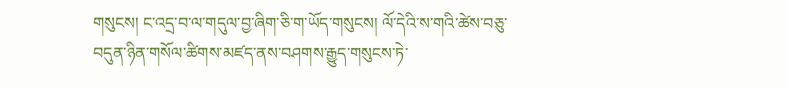གསུངས། ང་འདྲ་བ་ལ་གདུལ་བྱ་ཞིག་ཅི་ག་ཡོད་གསུངས། ལོ་དེའི་ས་གའི་ཚེས་བཅུ་བདུན་ཉིན་གསོལ་ཚིགས་མཛད་ནས་བཤགས་རྒྱུད་གསུངས་ཏེ་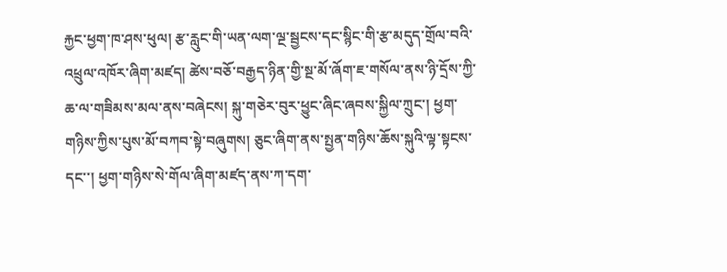རྐྱང་ཕྱག་ཁ་ཤས་ཕུལ། རྩ་རླུང་གི་ཡན་ལག་ལྔ་སྦྱངས་དང་སྙིང་གི་རྩ་མདུད་གྲོལ་བའི་འཕྲུལ་འཁོར་ཞིག་མཛད། ཚེས་བཅོ་བརྒྱད་ཉིན་གྱི་སྔ་མོ་ཞོག་ཇ་གསོལ་ནས་ཉི་དྲོས་ཀྱི་ཆ་ལ་གཟིམས་མལ་ནས་བཞེངས། སྐུ་གཅེར་བུར་ཕྱུང་ཞིང་ཞབས་སྐྱིལ་ཀྲུང་། ཕྱག་གཉིས་ཀྱིས་པུས་མོ་བཀབ་སྟེ་བཞུགས། ཅུང་ཞིག་ནས་སྤྱན་གཉིས་ཆོས་སྐུའི་ལྟ་སྟངས་དང་་། ཕྱག་གཉིས་སེ་གོལ་ཞིག་མཛད་ནས་ཀ་དག་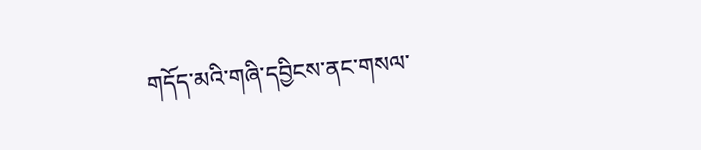གདོད་མའི་གཞི་དབྱིངས་ནང་གསལ་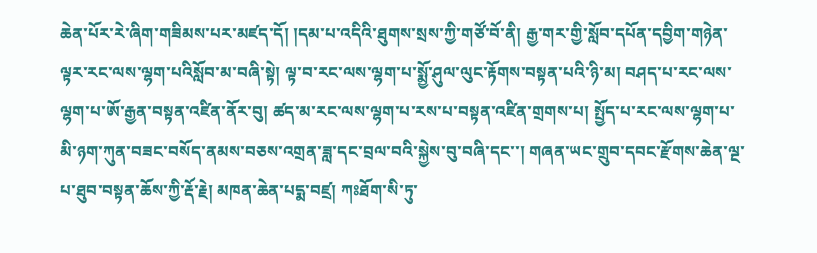ཆེན་པོར་རེ་ཞིག་གཟིམས་པར་མཛད་དོ། །དམ་པ་འདིའི་ཐུགས་སྲས་ཀྱི་གཙོ་བོ་ནི། རྒྱ་གར་གྱི་སློབ་དཔོན་དབྱིག་གཉེན་ལྟར་རང་ལས་ལྷག་པའིསློབ་མ་བཞི་སྟེ། ལྟ་བ་རང་ལས་ལྷག་པ་སྨྱོ་ཤུལ་ལུང་རྟོགས་བསྟན་པའི་ཉི་མ། བཤད་པ་རང་ལས་ལྷག་པ་ཨོ་རྒྱན་བསྟན་འཛིན་ནོར་བུ། ཚད་མ་རང་ལས་ལྷག་པ་རས་པ་བསྟན་འཛིན་གྲགས་པ། སྤྱོད་པ་རང་ལས་ལྷག་པ་མི་ཉག་ཀུན་བཟང་བསོད་ནམས་བཅས་འགྲན་ཟླ་དང་བྲལ་བའི་སྐྱེས་བུ་བཞི་དང་་། གཞན་ཡང་གྲུབ་དབང་རྫོགས་ཆེན་ལྔ་པ་ཐུབ་བསྟན་ཆོས་ཀྱི་རྡོ་རྗེ། མཁན་ཆེན་པདྨ་བཛྲ། ཀཿཐོག་སི་ཏུ་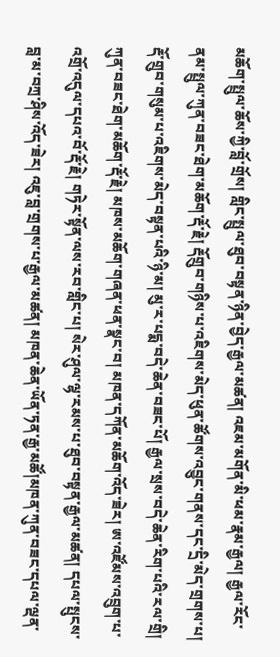མཆོག་སྤྲུལ་ཆོས་ཀྱི་བློ་གྲོས། གླིང་སྤྲུལ་ཐུབ་བསྟན་ཉིན་བྱེད་རྒྱལ་མཚན། འཇམ་མགོན་མི་ཕམ་རྣམ་རྒྱལ། རྒྱལ་རོང་ནམ་སྤྲུལ་ཀུན་བཟང་ཐེག་མཆོག་རྡོ་རྗེ། རྡོགྲུབ་གཉིས་པ་འཇིགས་མེད་ཕུན་ཚོགས་འབྱུང་གནས་དང་དྲི་མེད་གྲགས་པ། རྡོ་གྲུབ་གསུམ་པ་འཇིགས་མེད་བསྟན་པའི་ཉི་མ། མུ་ར་པདྨ་བདེ་ཆེན་བཟང་པོ། རྒྱལ་སྲས་བདེ་ཆེན་རིག་པའི་རལ་གྲི། ཀུན་བཟང་ཐེག་མཆོག་རྡོ་རྗེ། མཁས་མཆོག་གཞན་ཕན་སྣང་བ། མཁན་དཀོན་མཆོག་འོད་ཟེར། ཨ་འཛོམས་འབྲུག་པ་འགྲོ་འདུལ་དཔའ་བོ་རྡོ་རྗེ། གཏེར་སྟོན་ལས་རབ་གླིང་པ། སེར་ཤུལ་ལྷ་རམས་པ་ཐུབ་བསྟན་རྒྱལ་མཚན། དཔལ་སྤུངས་བླ་མ་བཀྲ་ཤིས་འོད་ཟེར། འཇུ་བླ་གྲགས་པ་རྒྱལ་མཚན། མཁན་ཆེན་ཡོན་ཏན་རྒྱ་མཚོ།མཁན་ཀུན་བཟང་དཔལ་ལྡན་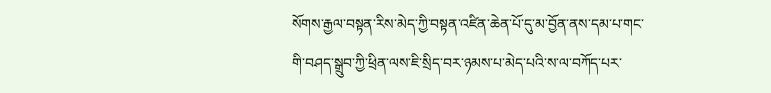སོགས་རྒྱལ་བསྟན་རིས་མེད་ཀྱི་བསྟན་འཛིན་ཆེན་པོ་དུ་མ་བྱོན་ནས་དམ་པ་གང་གི་བཤད་སྒྲུབ་ཀྱི་ཕྲིན་ལས་ཇི་སྲིད་བར་ཉམས་པ་མེད་པའི་ས་ལ་བཀོད་པར་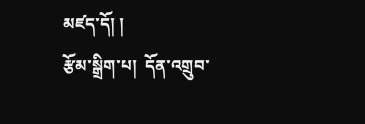མཛད་དོ། །
རྩོམ་སྒྲིག་པ།  དོན་འགྲུབ་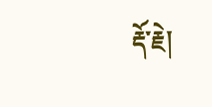རྡོ་རྗེ།